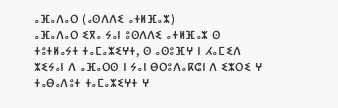ⴰⴼⴰⴷⴰⵔ (ⴰⵙⴷⴷⵉ ⴰⵜⵍⴼⴰⵣ)
ⴰⴼⴰⴷⴰⵔ ⵉⴳⴰ ⵢⴰⵏ ⵓⵙⴷⴷⵉ ⴰⵜⵍⴼⴰⵣ ⵙ ⵜⵓⵜⵍⴰⵢⵜ ⵜⴰⵎⴰⵣⵉⵖⵜ, ⵙ ⴰⵙⵓⴼⵖ ⵏ ⵃⴰⵎⵉⴷ ⵣⵉⵢⴰⵏ ⴷ ⴰⴼⴰⵔⵙ ⵏ ⵢⴰⵏ ⴱⵔⵓⴷⴰⴽⵛⵏ ⴷ ⵉⵣⵔⵉ ⵖ ⵜⴰⴱⴰⴷⵓⵜ ⵜⴰⵎⴰⵣⵉⵖⵜ ⵖ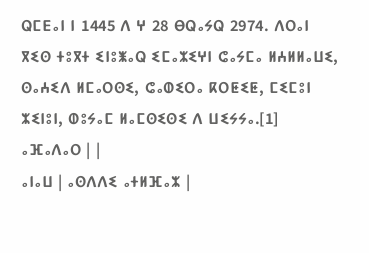ⵕⵎⴹⴰⵏ ⵏ 1445 ⴷ ⵖ 28 ⴱⵕⴰⵢⵕ 2974. ⴷⵔⴰⵏ ⴳⵉⵙ ⵜⵓⴳⵜ ⵉⵏⵓⵥⴰⵕ ⵉⵎⴰⵣⵉⵖⵏ ⵛⴰⵢⵎⴰ ⵍⵄⵍⵍⴰⵡⵉ, ⵙⴰⵄⵉⴷ ⵍⵎⴰⵔⵙⵉ, ⵛⴰⵀⵉⵔⴰ ⴽⵔⵟⵉⵟ, ⵎⵉⵎⵓⵏ ⵣⵉⵏⵓⵏ, ⵀⵓⵢⴰⵎ ⵍⴰⵎⵙⵉⵙⵉ ⴷ ⵡⵉⵢⵢⴰ.[1]
ⴰⴼⴰⴷⴰⵔ | |
ⴰⵏⴰⵡ | ⴰⵙⴷⴷⵉ ⴰⵜⵍⴼⴰⵣ |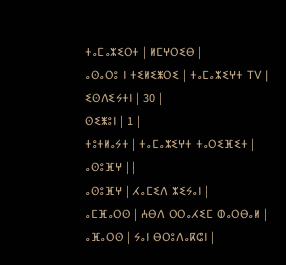ⵜⴰⵎⴰⵣⵉⵔⵜ | ⵍⵎⵖⵔⵉⴱ |
ⴰⵙⴰⵔⵓ ⵏ ⵜⵉⵍⵉⵥⵔⵉ | ⵜⴰⵎⴰⵣⵉⵖⵜ TV |
ⵉⵙⴷⵉⵢⵜⵏ | 30 |
ⵙⵉⵥⵓⵏ | 1 |
ⵜⵓⵜⵍⴰⵢⵜ | ⵜⴰⵎⴰⵣⵉⵖⵜ ⵜⴰⵔⵉⴼⵉⵜ |
ⴰⵙⵓⴼⵖ | |
ⴰⵙⵓⴼⵖ | ⵃⴰⵎⵉⴷ ⵣⵉⵢⴰⵏ |
ⴰⵎⴼⴰⵔⵙ | ⵄⴱⴷ ⵔⵔⴰⵃⵉⵎ ⵀⴰⵔⴱⴰⵍ |
ⴰⴼⴰⵔⵙ | ⵢⴰⵏ ⴱⵔⵓⴷⴰⴽⵛⵏ |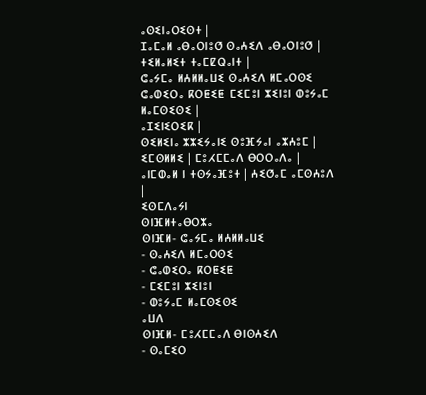ⴰⵙⵉⵏⴰⵔⵉⵙⵜ |
ⵊⴰⵎⴰⵍ ⴰⴱⴰⵔⵏⵓⵚ ⵙⴰⵄⵉⴷ ⴰⴱⴰⵔⵏⵓⵚ |
ⵜⵉⵍⴰⵍⵉⵜ ⵜⴰⵎⵇⵕⴰⵏⵜ |
ⵛⴰⵢⵎⴰ ⵍⵄⵍⵍⴰⵡⵉ ⵙⴰⵄⵉⴷ ⵍⵎⴰⵔⵙⵉ ⵛⴰⵀⵉⵔⴰ ⴽⵔⵟⵉⵟ ⵎⵉⵎⵓⵏ ⵣⵉⵏⵓⵏ ⵀⵓⵢⴰⵎ ⵍⴰⵎⵙⵉⵙⵉ |
ⴰⵊⵉⵏⵉⵔⵉⴽ |
ⵙⵉⵍⵉⵏⴰ ⵣⵣⵉⵢⴰⵏⵉ ⵙⵓⴼⵢⴰⵏ ⴰⵣⵄⵓⵎ |
ⵉⵎⵙⵍⵍⵉ | ⵎⵓⵃⵎⵎⴰⴷ ⴱⵔⵔⴰⴷⴰ |
ⴰⵏⵎⵀⴰⵍ ⵏ ⵜⵙⵢⴰⴼⵓⵜ | ⵄⵉⵚⴰⵎ ⴰⵎⵙⵄⵓⴷ |
ⵉⵙⵎⴷⴰⵢⵏ
ⵙⵏⴼⵍⵜⴰⴱⵔⵣⴰ
ⵙⵏⴼⵍ- ⵛⴰⵢⵎⴰ ⵍⵄⵍⵍⴰⵡⵉ
- ⵙⴰⵄⵉⴷ ⵍⵎⴰⵔⵙⵉ
- ⵛⴰⵀⵉⵔⴰ ⴽⵔⵟⵉⵟ
- ⵎⵉⵎⵓⵏ ⵣⵉⵏⵓⵏ
- ⵀⵓⵢⴰⵎ ⵍⴰⵎⵙⵉⵙⵉ
ⴰⵡⴷ
ⵙⵏⴼⵍ- ⵎⵓⵃⵎⵎⴰⴷ ⴱⵏⵙⵄⵉⴷ
- ⵙⴰⵎⵉⵔ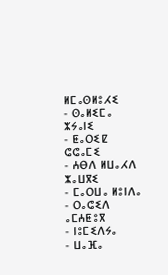ⵍⵎⴰⵙⵍⵓⵃⵉ
- ⵙⴰⵍⵉⵎⴰ ⵣⵢⴰⵏⵉ
- ⵟⴰⵔⵉⵇ ⵛⵛⴰⵎⵉ
- ⵄⴱⴷ ⵍⵡⴰⵃⴷ ⵣⴰⵡⴳⵉ
- ⵎⴰⵔⵡⴰ ⵍⵓⵏⴷⴰ
- ⵔⴰⵛⵉⴷ ⴰⵎⵄⵟⵓⴳ
- ⵏⵓⵎⵉⴷⵢⴰ
- ⵡⴰⴼⴰ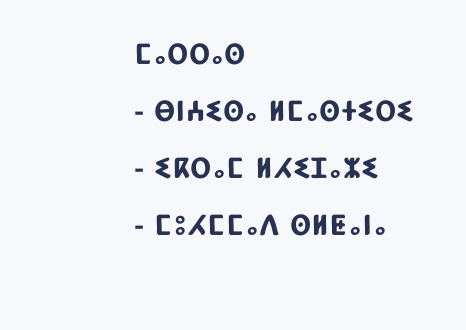ⵎⴰⵔⵔⴰⵙ
- ⴱⵏⵄⵉⵙⴰ ⵍⵎⴰⵙⵜⵉⵔⵉ
- ⵉⴽⵔⴰⵎ ⵍⵃⵉⵊⴰⵣⵉ
- ⵎⵓⵃⵎⵎⴰⴷ ⵙⵍⵟⴰⵏⴰ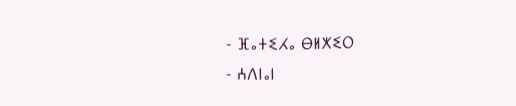- ⴼⴰⵜⵉⵃⴰ ⴱⵍⵅⵉⵔ
- ⵄⴷⵏⴰⵏ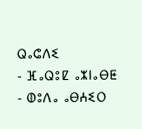ⵕⴰⵛⴷⵉ
- ⴼⴰⵕⵓⵇ ⴰⵣⵏⴰⴱⵟ
- ⵀⵓⴷⴰ ⴰⴱⵄⵉⵔ